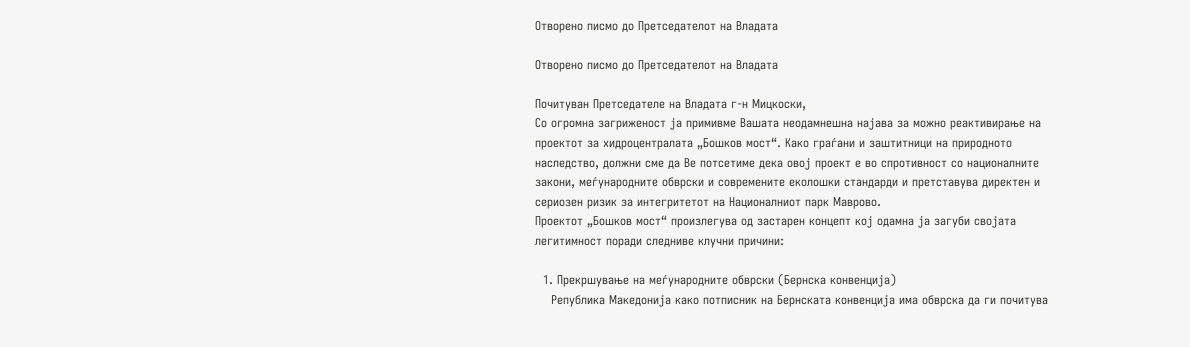Отворено писмо до Претседателот на Владата

Отворено писмо до Претседателот на Владата

Почитуван Претседателе на Владата г-н Мицкоски,
Со огромна загриженост ја примивме Вашата неодамнешна најава за можно реактивирање на
проектот за хидроцентралата „Бошков мост“. Како граѓани и заштитници на природното
наследство, должни сме да Ве потсетиме дека овој проект е во спротивност со националните
закони, меѓународните обврски и современите еколошки стандарди и претставува директен и
сериозен ризик за интегритетот на Националниот парк Маврово.
Проектот „Бошков мост“ произлегува од застарен концепт кој одамна ја загуби својата
легитимност поради следниве клучни причини:

  1. Прекршување на меѓународните обврски (Бернска конвенција)
    Република Македонија како потписник на Бернската конвенција има обврска да ги почитува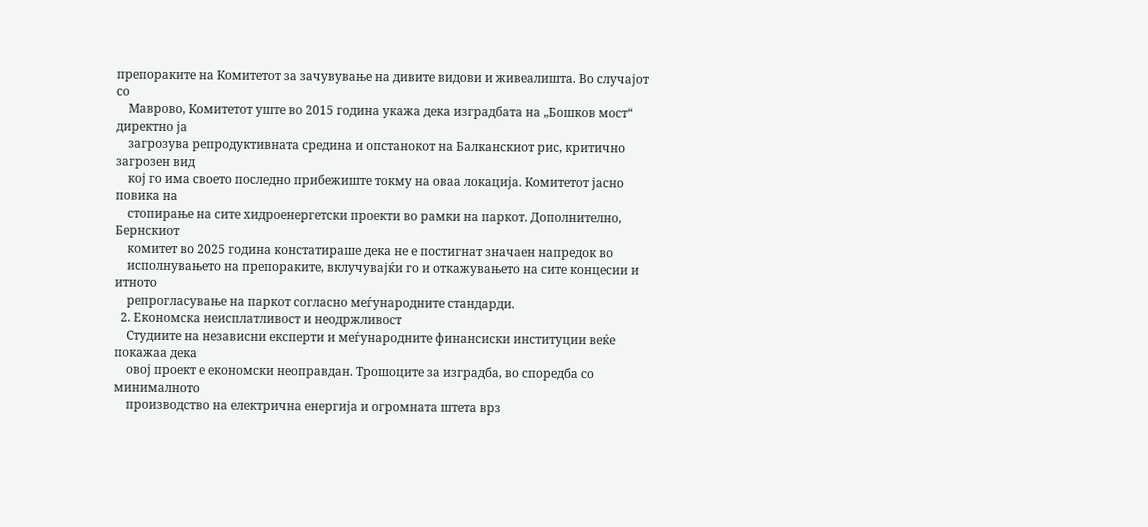препораките на Комитетот за зачувување на дивите видови и живеалишта. Во случајот со
    Маврово, Комитетот уште во 2015 година укажа дека изградбата на „Бошков мост“ директно ја
    загрозува репродуктивната средина и опстанокот на Балканскиот рис, критично загрозен вид
    кој го има своето последно прибежиште токму на оваа локација. Комитетот јасно повика на
    стопирање на сите хидроенергетски проекти во рамки на паркот. Дополнително, Бернскиот
    комитет во 2025 година констатираше дека не е постигнат значаен напредок во
    исполнувањето на препораките, вклучувајќи го и откажувањето на сите концесии и итното
    репрогласување на паркот согласно меѓународните стандарди.
  2. Економска неисплатливост и неодржливост
    Студиите на независни експерти и меѓународните финансиски институции веќе покажаа дека
    овој проект е економски неоправдан. Трошоците за изградба, во споредба со минималното
    производство на електрична енергија и огромната штета врз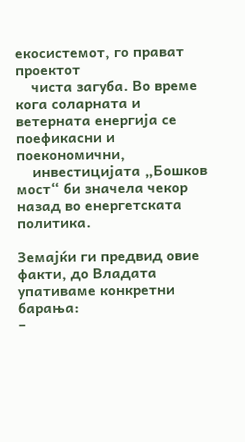екосистемот, го прават проектот
    чиста загуба. Во време кога соларната и ветерната енергија се поефикасни и поекономични,
    инвестицијата „Бошков мост“ би значела чекор назад во енергетската политика.

Земајќи ги предвид овие факти, до Владата упативаме конкретни барања:
–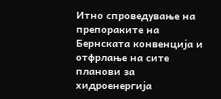Итно спроведување на препораките на Бернската конвенција и отфрлање на сите
планови за хидроенергија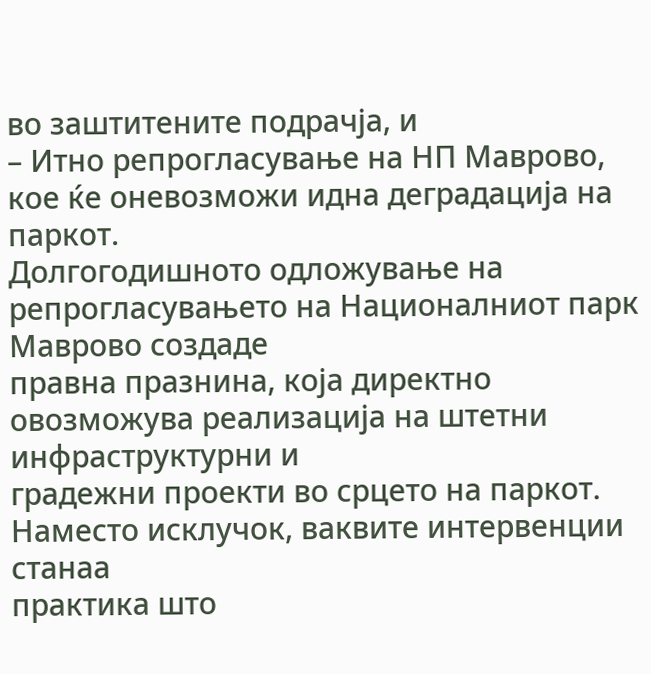во заштитените подрачја, и
– Итно репрогласување на НП Маврово, кое ќе оневозможи идна деградација на
паркот.
Долгогодишното одложување на репрогласувањето на Националниот парк Маврово создаде
правна празнина, која директно овозможува реализација на штетни инфраструктурни и
градежни проекти во срцето на паркот. Наместо исклучок, ваквите интервенции станаа
практика што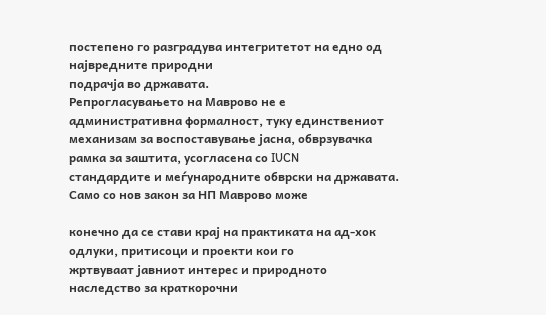постепено го разградува интегритетот на едно од највредните природни
подрачја во државата.
Репрогласувањето на Маврово не е административна формалност, туку единствениот
механизам за воспоставување јасна, обврзувачка рамка за заштита, усогласена со IUCN
стандардите и меѓународните обврски на државата. Само со нов закон за НП Маврово може

конечно да се стави крај на практиката на ад-хок одлуки, притисоци и проекти кои го
жртвуваат јавниот интерес и природното наследство за краткорочни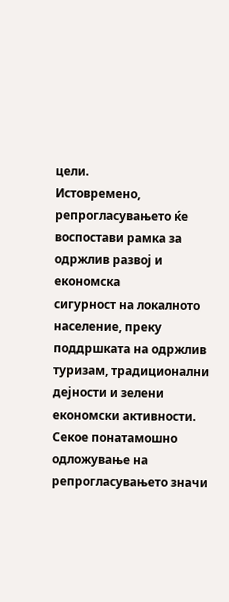цели.
Истовремено, репрогласувањето ќе воспостави рамка за одржлив развој и економска
сигурност на локалното население, преку поддршката на одржлив туризам, традиционални
дејности и зелени економски активности.
Секое понатамошно одложување на репрогласувањето значи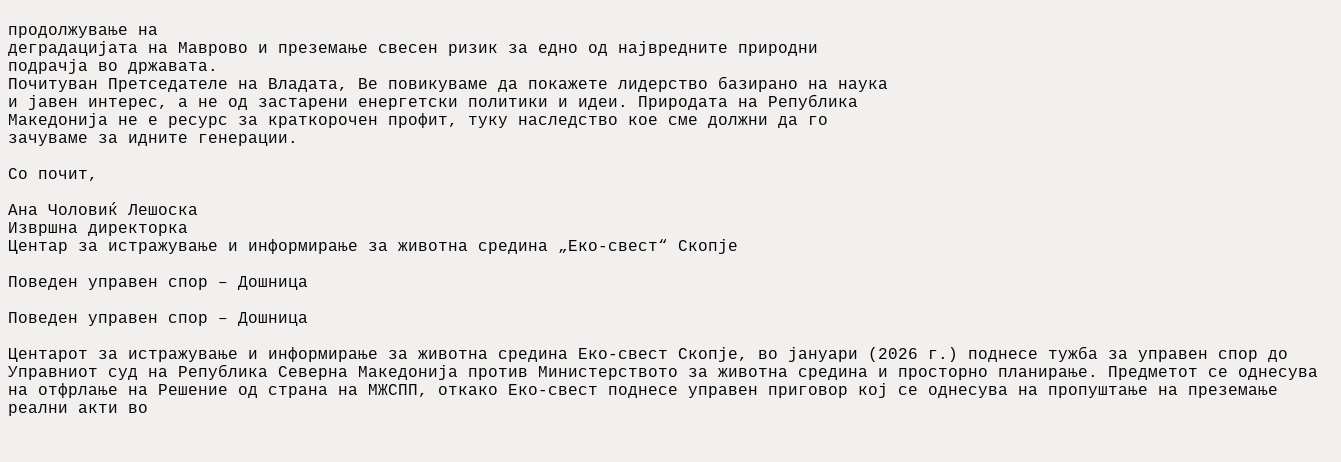продолжување на
деградацијата на Маврово и преземање свесен ризик за едно од највредните природни
подрачја во државата.
Почитуван Претседателе на Владата, Ве повикуваме да покажете лидерство базирано на наука
и јавен интерес, а не од застарени енергетски политики и идеи. Природата на Република
Македонија не е ресурс за краткорочен профит, туку наследство кое сме должни да го
зачуваме за идните генерации.

Со почит,

Ана Чоловиќ Лешоска
Извршна директорка
Центар за истражување и информирање за животна средина „Еко-свест“ Скопје

Поведен управен спор – Дошница

Поведен управен спор – Дошница

Центарот за истражување и информирање за животна средина Еко-свест Скопје, во јануари (2026 г.) поднесе тужба за управен спор до Управниот суд на Република Северна Македонија против Министерството за животна средина и просторно планирање. Предметот се однесува на отфрлање на Решение од страна на МЖСПП, откако Еко-свест поднесе управен приговор кој се однесува на пропуштање на преземање реални акти во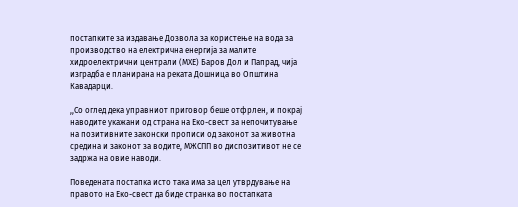постапките за издавање Дозвола за користење на вода за производство на електрична енергија за малите хидроелектрични централи (МХЕ) Баров Дол и Папрад, чија изградба е планирана на реката Дошница во Општина Кавадарци.

,,Со оглед дека управниот приговор беше отфрлен, и покрај наводите укажани од страна на Еко-свест за непочитување на позитивните законски прописи од законот за животна средина и законот за водите, МЖСПП во диспозитивот не се задржа на овие наводи.

Поведената постапка исто така има за цел утврдување на правото на Еко-свест да биде странка во постапката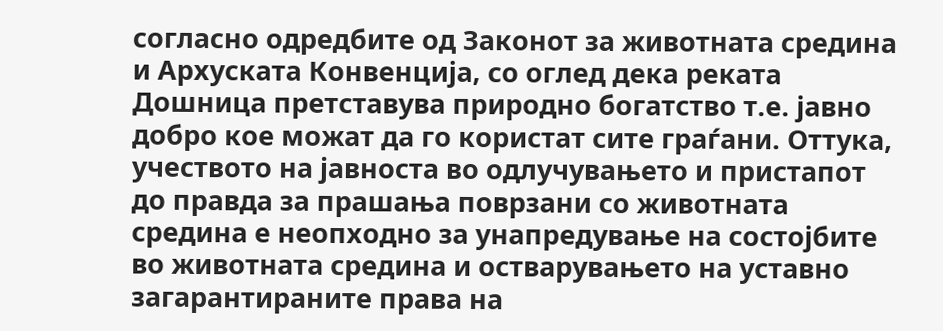согласно одредбите од Законот за животната средина и Архуската Конвенција, со оглед дека реката Дошница претставува природно богатство т.е. јавно добро кое можат да го користат сите граѓани. Оттука, учеството на јавноста во одлучувањето и пристапот до правда за прашања поврзани со животната средина е неопходно за унапредување на состојбите во животната средина и остварувањето на уставно загарантираните права на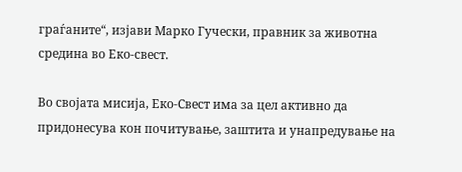граѓаните“, изјави Марко Гучески, правник за животна средина во Еко-свест.

Во својата мисија, Еко-Свест има за цел активно да придонесува кон почитување, заштита и унапредување на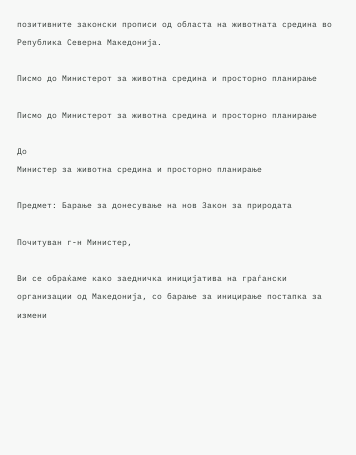позитивните законски прописи од областа на животната средина во Република Северна Македонија.

Писмо до Министерот за животна средина и просторно планирање

Писмо до Министерот за животна средина и просторно планирање

До
Министер за животна средина и просторно планирање

Предмет: Барање за донесување на нов Закон за природата

Почитуван г-н Министер,

Ви се обраќаме како заедничка иницијатива на граѓански организации од Македонија, со барање за иницирање постапка за измени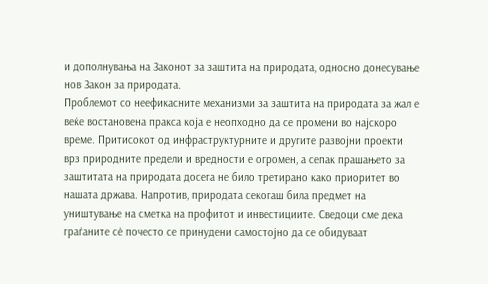и дополнувања на Законот за заштита на природата, односно донесување нов Закон за природата.
Проблемот со неефикасните механизми за заштита на природата за жал е веќе востановена пракса која е неопходно да се промени во најскоро време. Притисокот од инфраструктурните и другите развојни проекти врз природните предели и вредности е огромен, а сепак прашањето за заштитата на природата досега не било третирано како приоритет во нашата држава. Напротив, природата секогаш била предмет на уништување на сметка на профитот и инвестициите. Сведоци сме дека граѓаните сѐ почесто се принудени самостојно да се обидуваат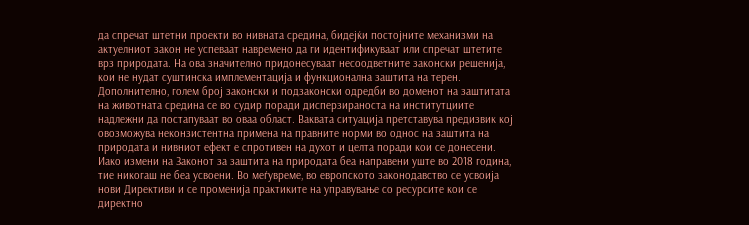да спречат штетни проекти во нивната средина, бидејќи постојните механизми на актуелниот закон не успеваат навремено да ги идентификуваат или спречат штетите врз природата. На ова значително придонесуваат несоодветните законски решенија, кои не нудат суштинска имплементација и функционална заштита на терен. Дополнително, голем број законски и подзаконски одредби во доменот на заштитата на животната средина се во судир поради дисперзираноста на институтциите надлежни да постапуваат во оваа област. Ваквата ситуација претставува предизвик кој овозможува неконзистентна примена на правните норми во однос на заштита на природата и нивниот ефект е спротивен на духот и целта поради кои се донесени.
Иако измени на Законот за заштита на природата беа направени уште во 2018 година, тие никогаш не беа усвоени. Во меѓувреме, во европското законодавство се усвоија нови Директиви и се променија практиките на управување со ресурсите кои се директно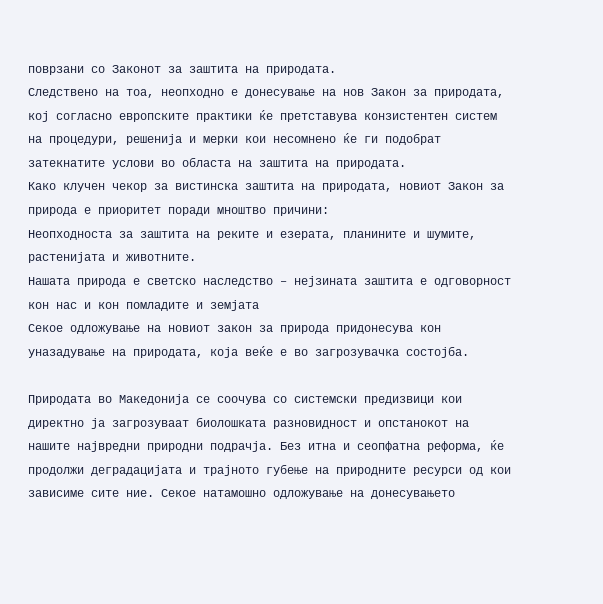поврзани со Законот за заштита на природата.
Следствено на тоа, неопходно е донесување на нов Закон за природата, кој согласно европските практики ќе претставува конзистентен систем на процедури, решенија и мерки кои несомнено ќе ги подобрат затекнатите услови во областа на заштита на природата.
Како клучен чекор за вистинска заштита на природата, новиот Закон за природа е приоритет поради мноштво причини:
Неопходноста за заштита на реките и езерата, планините и шумите, растенијата и животните.
Нашата природа е светско наследство – нејзината заштита е одговорност кон нас и кон помладите и земјата
Секое одложување на новиот закон за природа придонесува кон уназадување на природата, која веќе е во загрозувачка состојба.

Природата во Македонија се соочува со системски предизвици кои директно ја загрозуваат биолошката разновидност и опстанокот на нашите највредни природни подрачја. Без итна и сеопфатна реформа, ќе продолжи деградацијата и трајното губење на природните ресурси од кои зависиме сите ние. Секое натамошно одложување на донесувањето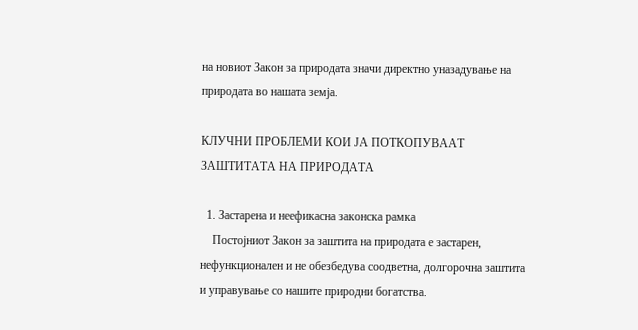на новиот Закон за природата значи директно уназадување на природата во нашата земја.

КЛУЧНИ ПРОБЛЕМИ КОИ ЈА ПОТКОПУВААТ ЗАШТИТАТА НА ПРИРОДАТА

  1. Застарена и неефикасна законска рамка
    Постојниот Закон за заштита на природата е застарен, нефункционален и не обезбедува соодветна, долгорочна заштита и управување со нашите природни богатства.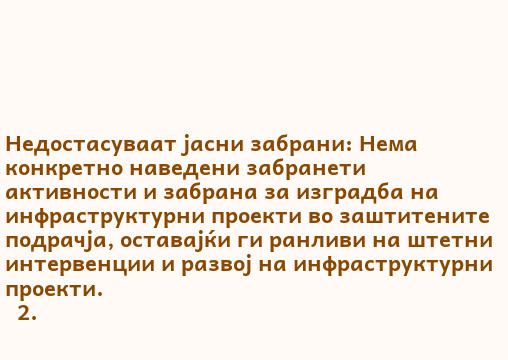Недостасуваат јасни забрани: Нема конкретно наведени забранети активности и забрана за изградба на инфраструктурни проекти во заштитените подрачја, оставајќи ги ранливи на штетни интервенции и развој на инфраструктурни проекти.
  2.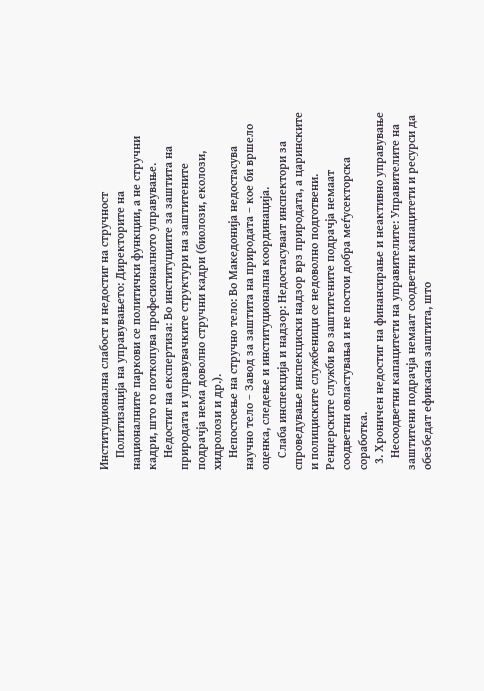Институционална слабост и недостиг на стручност
    Политизација на управувањето: Директорите на националните паркови се политички функции, а не стручни кадри, што го поткопува професионалното управување.
    Недостиг на експертиза: Во институциите за заштита на природата и управувачките структури на заштитените подрачја нема доволно стручни кадри (биолози, еколози, хидролози и др.).
    Непостоење на стручно тело: Во Македонија недостасува научно тело – Завод за заштита на природата – кое би вршело оценка, следење и институционална координација.
    Слаба инспекција и надзор: Недостасуваат инспектори за спроведување инспекциски надзор врз природата, а царинските и полициските службеници се недоволно подготвени. Ренџерските служби во заштитените подрачја немаат соодветни овластувања и не постои добра меѓусекторска соработка.
  3. Хроничен недостиг на финансирање и неактивно управување
    Несоодветни капацитети на управителите: Управителите на заштитени подрачја немаат соодветни капацитети и ресурси да обезбедат ефикасна заштита, што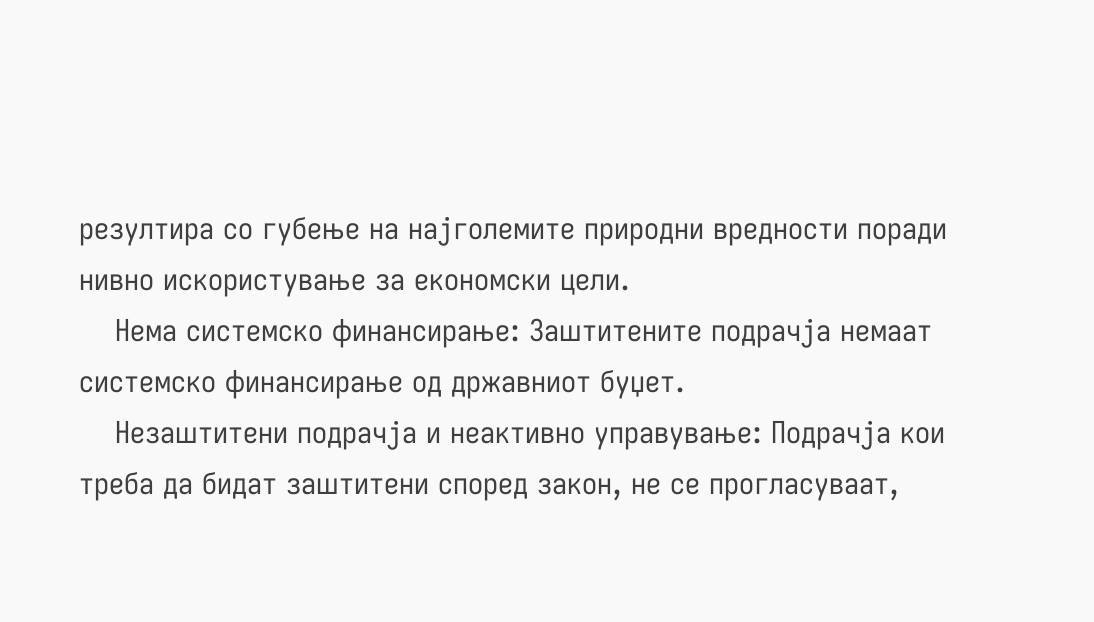резултира со губење на најголемите природни вредности поради нивно искористување за економски цели.
    Нема системско финансирање: Заштитените подрачја немаат системско финансирање од државниот буџет.
    Незаштитени подрачја и неактивно управување: Подрачја кои треба да бидат заштитени според закон, не се прогласуваат,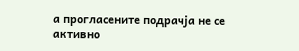а прогласените подрачја не се активно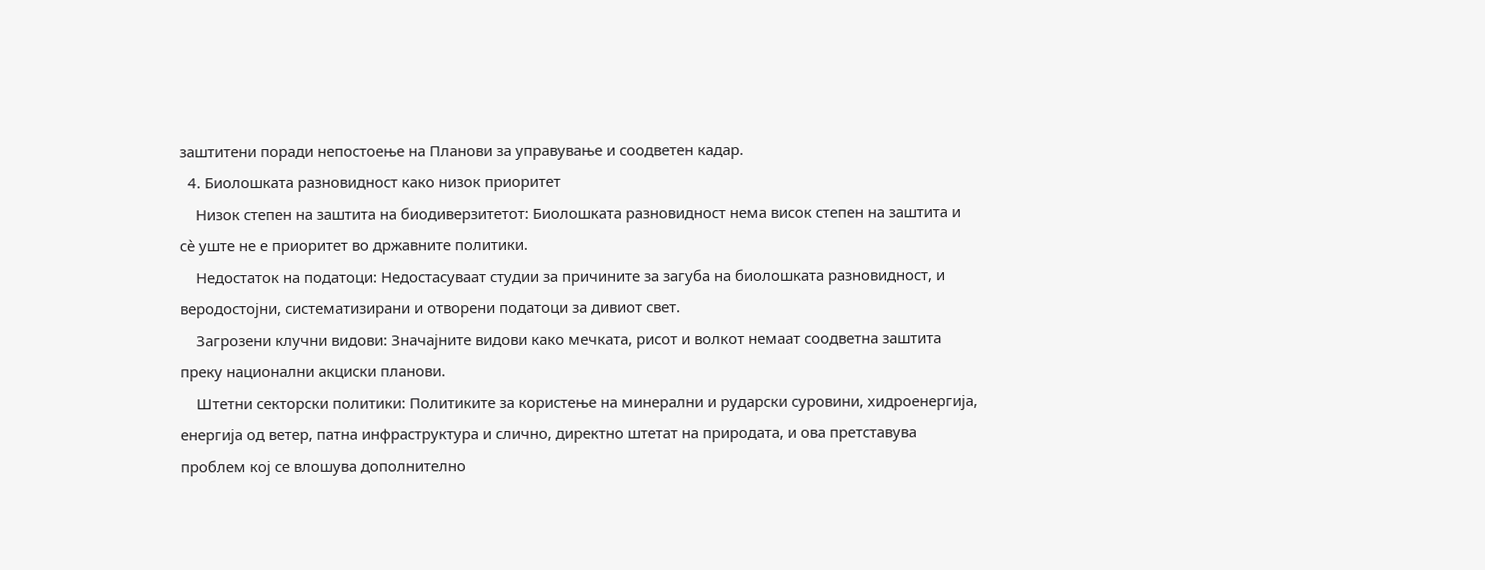заштитени поради непостоење на Планови за управување и соодветен кадар.
  4. Биолошката разновидност како низок приоритет
    Низок степен на заштита на биодиверзитетот: Биолошката разновидност нема висок степен на заштита и сè уште не е приоритет во државните политики.
    Недостаток на податоци: Недостасуваат студии за причините за загуба на биолошката разновидност, и веродостојни, систематизирани и отворени податоци за дивиот свет.
    Загрозени клучни видови: Значајните видови како мечката, рисот и волкот немаат соодветна заштита преку национални акциски планови.
    Штетни секторски политики: Политиките за користење на минерални и рударски суровини, хидроенергија, енергија од ветер, патна инфраструктура и слично, директно штетат на природата, и ова претставува проблем кој се влошува дополнително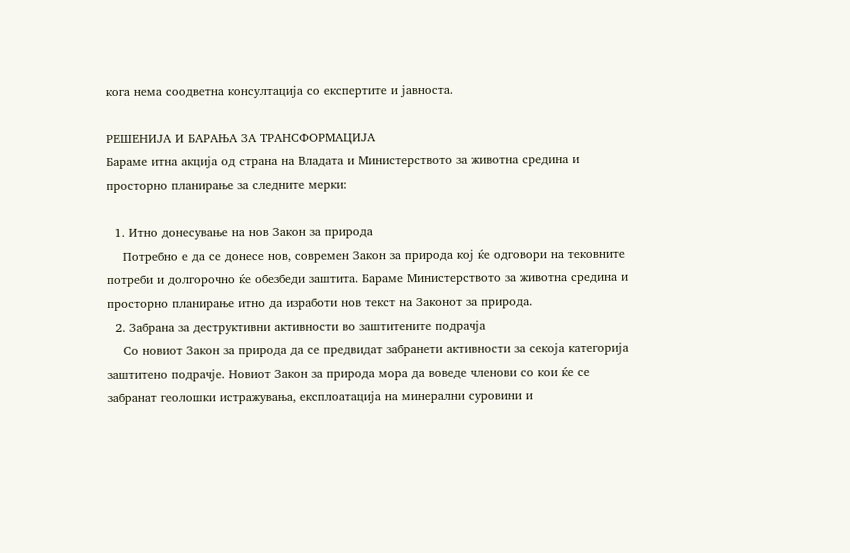кога нема соодветна консултација со експертите и јавноста.

РЕШЕНИЈА И БАРАЊА ЗА ТРАНСФОРМАЦИЈА
Бараме итна акција од страна на Владата и Министерството за животна средина и просторно планирање за следните мерки:

  1. Итно донесување на нов Закон за природа
    Потребно е да се донесе нов, современ Закон за природа кој ќе одговори на тековните потреби и долгорочно ќе обезбеди заштита. Бараме Министерството за животна средина и просторно планирање итно да изработи нов текст на Законот за природа.
  2. Забрана за деструктивни активности во заштитените подрачја
    Со новиот Закон за природа да се предвидат забранети активности за секоја категорија заштитено подрачје. Новиот Закон за природа мора да воведе членови со кои ќе се забранат геолошки истражувања, експлоатација на минерални суровини и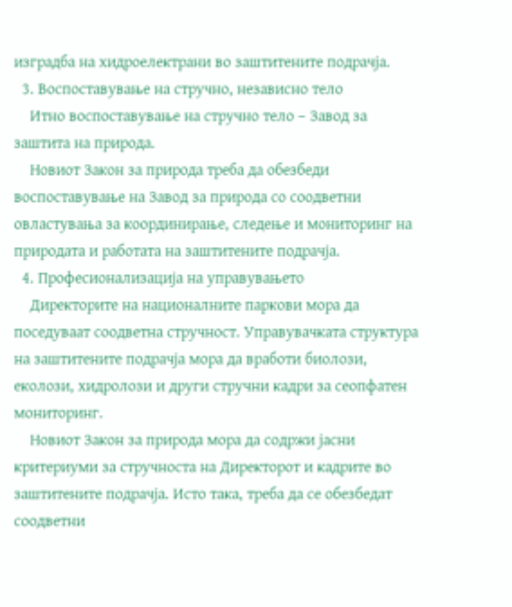изградба на хидроелектрани во заштитените подрачја.
  3. Воспоставување на стручно, независно тело
    Итно воспоставување на стручно тело – Завод за заштита на природа.
    Новиот Закон за природа треба да обезбеди воспоставување на Завод за природа со соодветни овластувања за координирање, следење и мониторинг на природата и работата на заштитените подрачја.
  4. Професионализација на управувањето
    Директорите на националните паркови мора да поседуваат соодветна стручност. Управувачката структура на заштитените подрачја мора да вработи биолози, еколози, хидролози и други стручни кадри за сеопфатен мониторинг.
    Новиот Закон за природа мора да содржи јасни критериуми за стручноста на Директорот и кадрите во заштитените подрачја. Исто така, треба да се обезбедат соодветни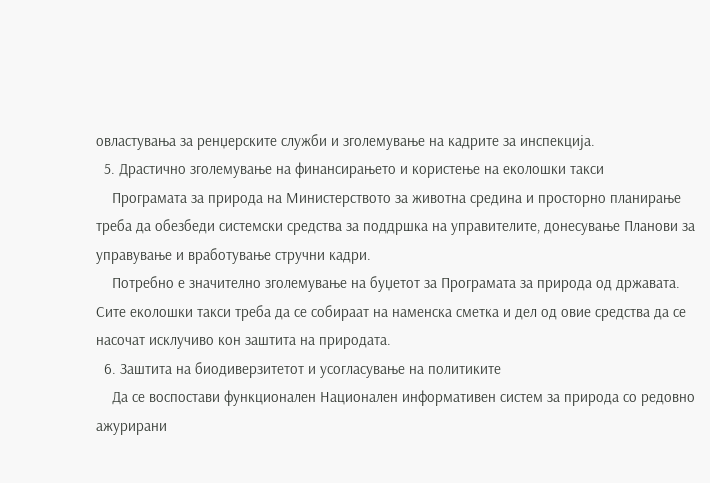овластувања за ренџерските служби и зголемување на кадрите за инспекција.
  5. Драстично зголемување на финансирањето и користење на еколошки такси
    Програмата за природа на Министерството за животна средина и просторно планирање треба да обезбеди системски средства за поддршка на управителите, донесување Планови за управување и вработување стручни кадри.
    Потребно е значително зголемување на буџетот за Програмата за природа од државата. Сите еколошки такси треба да се собираат на наменска сметка и дел од овие средства да се насочат исклучиво кон заштита на природата.
  6. Заштита на биодиверзитетот и усогласување на политиките
    Да се воспостави функционален Национален информативен систем за природа со редовно ажурирани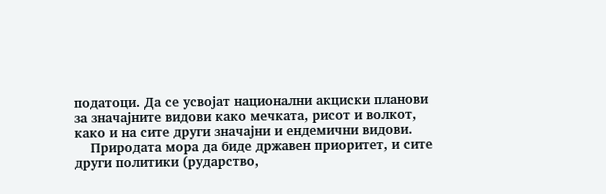податоци. Да се усвојат национални акциски планови за значајните видови како мечката, рисот и волкот, како и на сите други значајни и ендемични видови.
    Природата мора да биде државен приоритет, и сите други политики (рударство,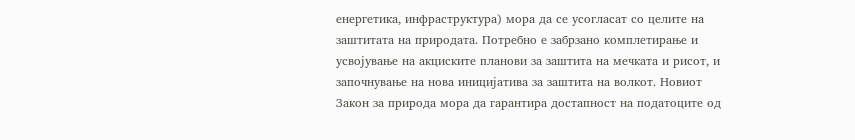енергетика, инфраструктура) мора да се усогласат со целите на заштитата на природата. Потребно е забрзано комплетирање и усвојување на акциските планови за заштита на мечката и рисот, и започнување на нова иницијатива за заштита на волкот. Новиот Закон за природа мора да гарантира достапност на податоците од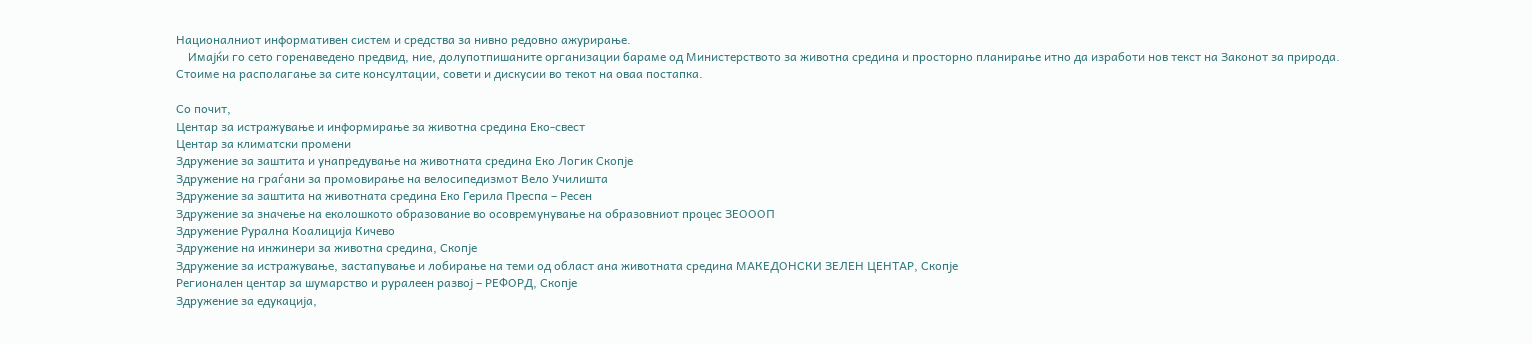Националниот информативен систем и средства за нивно редовно ажурирање.
    Имајќи го сето горенаведено предвид, ние, долупотпишаните организации бараме од Министерството за животна средина и просторно планирање итно да изработи нов текст на Законот за природа. Стоиме на располагање за сите консултации, совети и дискусии во текот на оваа постапка.

Со почит,
Центар за истражување и информирање за животна средина Еко-свест
Центар за климатски промени
Здружение за заштита и унапредување на животната средина Еко Логик Скопје
Здружение на граѓани за промовирање на велосипедизмот Вело Училишта
Здружение за заштита на животната средина Еко Герила Преспа – Ресен
Здружение за значење на еколошкото образование во осовремунување на образовниот процес ЗЕОООП
Здружение Рурална Коалиција Кичево
Здружение на инжинери за животна средина, Скопје
Здружение за истражување, застапување и лобирање на теми од област ана животната средина МАКЕДОНСКИ ЗЕЛЕН ЦЕНТАР, Скопје
Регионален центар за шумарство и руралеен развој – РЕФОРД, Скопје
Здружение за едукација,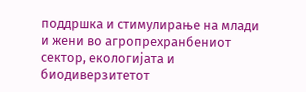поддршка и стимулирање на млади и жени во агропрехранбениот сектор, екологијата и биодиверзитетот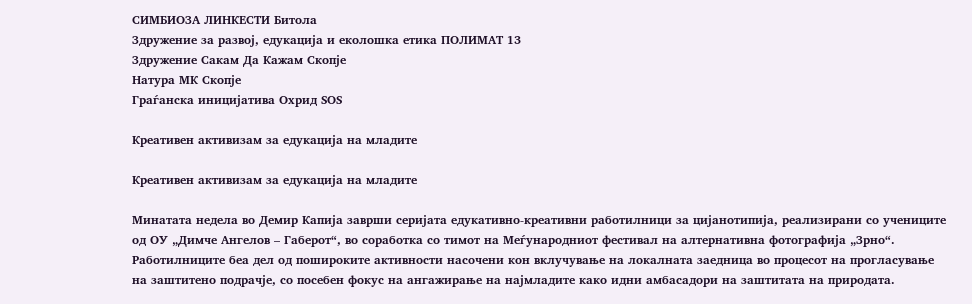СИМБИОЗА ЛИНКЕСТИ Битола
Здружение за развој, едукација и еколошка етика ПОЛИМАТ 13
Здружение Сакам Да Кажам Скопје
Натура МК Скопје
Граѓанска иницијатива Охрид ЅОЅ

Креативен активизам за едукација на младите

Креативен активизам за едукација на младите

Минатата недела во Демир Капија заврши серијата едукативно-креативни работилници за цијанотипија, реализирани со учениците од ОУ „Димче Ангелов – Габерот“, во соработка со тимот на Меѓународниот фестивал на алтернативна фотографија „Зрно“. Работилниците беа дел од пошироките активности насочени кон вклучување на локалната заедница во процесот на прогласување на заштитено подрачје, со посебен фокус на ангажирање на најмладите како идни амбасадори на заштитата на природата.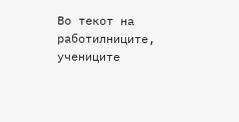Во текот на работилниците, учениците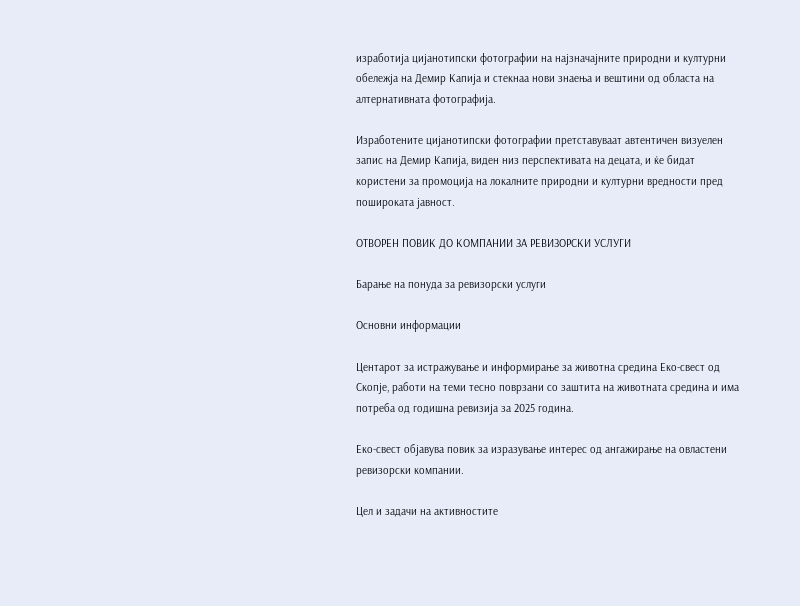изработија цијанотипски фотографии на најзначајните природни и културни обележја на Демир Капија и стекнаа нови знаења и вештини од областа на алтернативната фотографија.

Изработените цијанотипски фотографии претставуваат автентичен визуелен запис на Демир Капија, виден низ перспективата на децата, и ќе бидат користени за промоција на локалните природни и културни вредности пред пошироката јавност.

ОТВОРЕН ПОВИК ДО КОМПАНИИ ЗА РЕВИЗОРСКИ УСЛУГИ

Барање на понуда за ревизорски услуги

Основни информации

Центарот за истражување и информирање за животна средина Еко-свест од Скопје, работи на теми тесно поврзани со заштита на животната средина и има потреба од годишна ревизија за 2025 година.

Eко-свест објавува повик за изразување интерес од ангажирање на овластени ревизорски компании.

Цел и задачи на активностите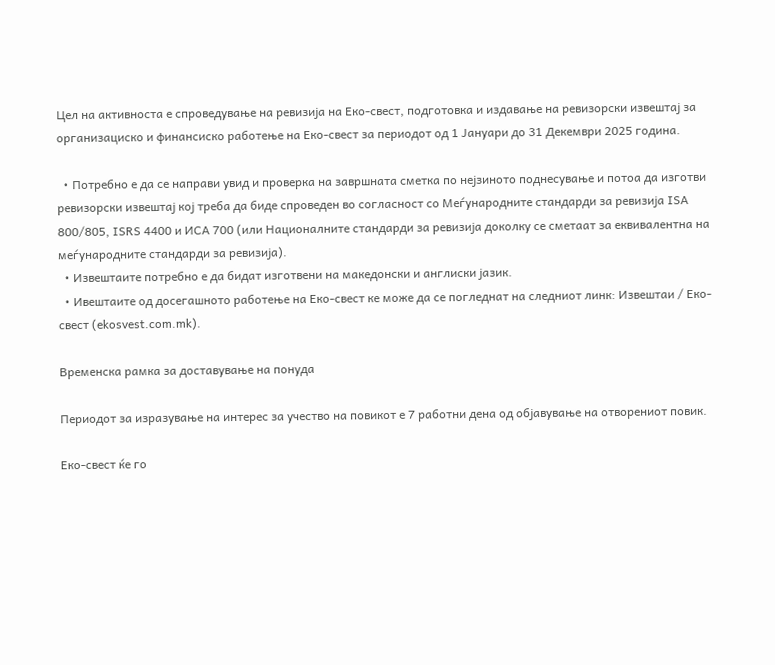Цел на активноста е спроведување на ревизија на Еко-свест, подготовка и издавање на ревизорски извештај за организациско и финансиско работење на Еко-свест за периодот од 1 Јануари до 31 Декември 2025 година.

  • Потребно е да се направи увид и проверка на завршната сметка по нејзиното поднесување и потоа да изготви ревизорски извештај кој треба да биде спроведен во согласност со Меѓународните стандарди за ревизија ISA 800/805, ISRS 4400 и ИСА 700 (или Националните стандарди за ревизија доколку се сметаат за еквивалентна на меѓународните стандарди за ревизија).
  • Извештаите потребно е да бидат изготвени на македонски и англиски јазик.
  • Ивештаите од досегашното работење на Еко-свест ке може да се погледнат на следниот линк: Извештаи / Еко-свест (ekosvest.com.mk).

Временска рамка за доставување на понуда

Периодот за изразување на интерес за учество на повикот е 7 работни дена од објавување на отворениот повик.

Еко-свест ќе го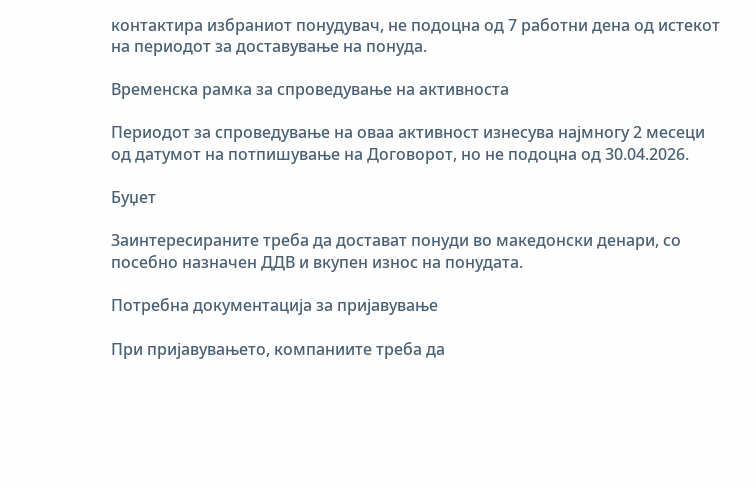контактира избраниот понудувач, не подоцна од 7 работни дена од истекот на периодот за доставување на понуда.

Временска рамка за спроведување на активноста

Периодот за спроведување на оваа активност изнесува најмногу 2 месеци од датумот на потпишување на Договорот, но не подоцна од 30.04.2026.

Буџет

Заинтересираните треба да достават понуди во македонски денари, со посебно назначен ДДВ и вкупен износ на понудата.

Потребна документација за пријавување

При пријавувањето, компаниите треба да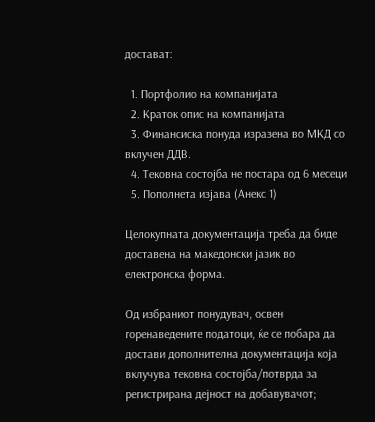достават:

  1. Портфолио на компанијата
  2. Краток опис на кoмпанијата
  3. Финансиска понуда изразена во МКД со вклучен ДДВ.
  4. Тековна состојба не постара од 6 месеци
  5. Пополнета изјава (Анекс 1)

Целокупната документација треба да биде доставена на македонски јазик во електронска форма.

Од избраниот понудувач, освен горенаведените податоци, ќе се побара да достави дополнителна документација која вклучува тековна состојба/потврда за регистрирана дејност на добавувачот;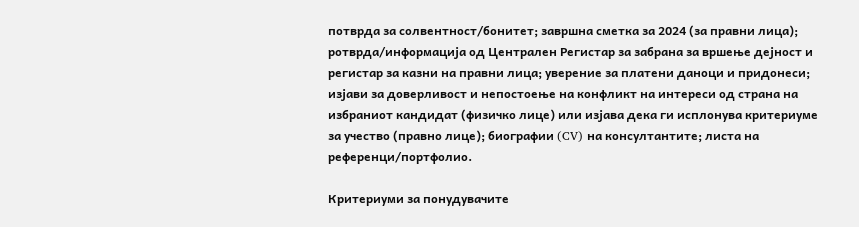потврда за солвентност/бонитет; завршна сметка за 2024 (за правни лица); pотврда/информација од Централен Регистар за забрана за вршење дејност и регистар за казни на правни лица; уверение за платени даноци и придонеси; изјави за доверливост и непостоење на конфликт на интереси од страна на избраниот кандидат (физичко лице) или изјава дека ги исплонува критериуме за учество (правно лице); биографии (CV) на консултантите; листа на референци/портфолио.

Критериуми за понудувачите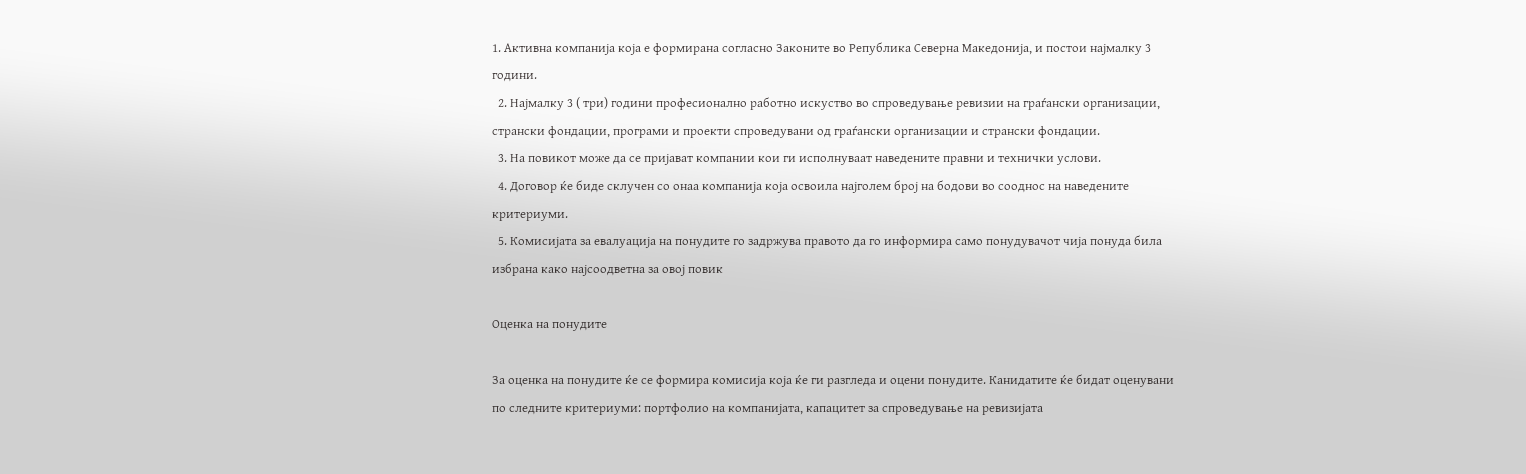1. Активна компанија која е формирана согласно Законите во Република Северна Македонија, и постои најмалку 3 години.
  2. Најмалку 3 ( три) години професионално работно искуство во спроведување ревизии на граѓански организации, странски фондации, програми и проекти спроведувани од граѓански организации и странски фондации.
  3. На повикот може да се пријават компании кои ги исполнуваат наведените правни и технички услови.
  4. Договор ќе биде склучен со онаа компанија која освоила најголем број на бодови во сооднос на наведените критериуми.
  5. Комисијата за евалуација на понудите го задржува правото да го информира само понудувачот чија понуда била избрана како најсоодветна за овој повик

Оценка на понудите

За оценка на понудите ќе се формира комисија која ќе ги разгледа и оцени понудите. Канидатите ќе бидат оценувани по следните критериуми: портфолио на компанијата, капацитет за спроведување на ревизијата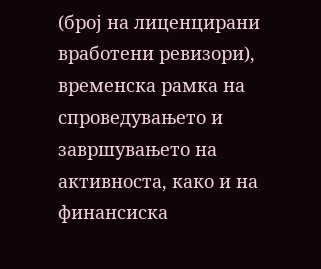(број на лиценцирани вработени ревизори), временска рамка на спроведувањето и завршувањето на активноста, како и на финансиска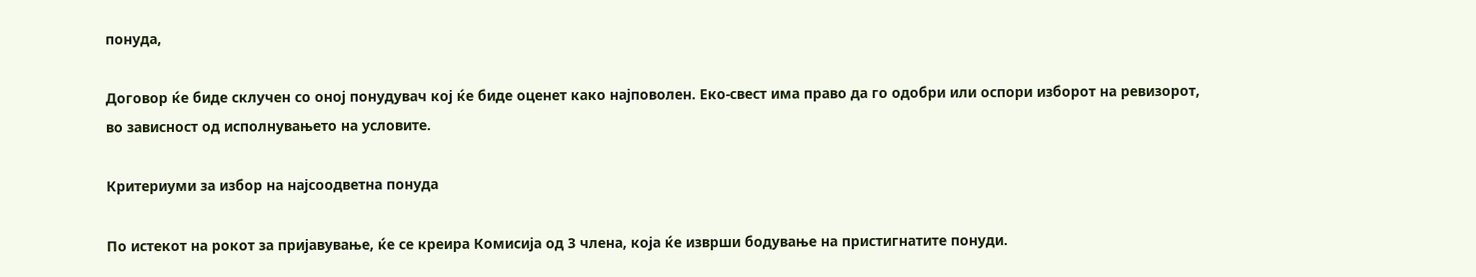понуда,

Договор ќе биде склучен со оној понудувач кој ќе биде оценет како најповолен. Еко-свест има право да го одобри или оспори изборот на ревизорот, во зависност од исполнувањето на условите.

Критериуми за избор на најсоодветна понуда

По истекот на рокот за пријавување, ќе се креира Комисија од 3 члена, која ќе изврши бодување на пристигнатите понуди.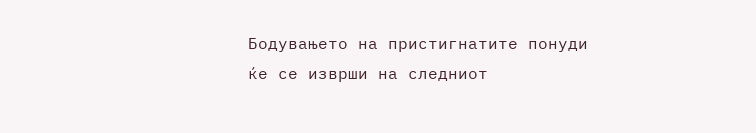Бодувањето на пристигнатите понуди ќе се изврши на следниот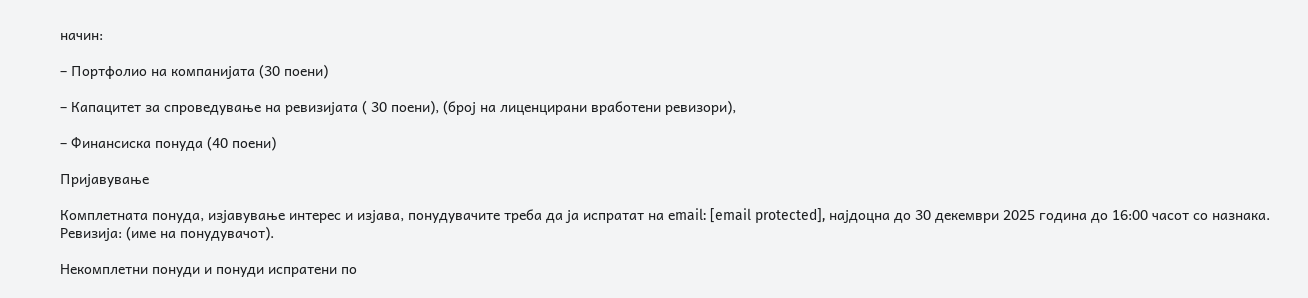начин:

– Портфолио на компанијата (30 поени)

– Капацитет за спроведување на ревизијата ( 30 поени), (број на лиценцирани вработени ревизори),

– Финансиска понуда (40 поени)

Пријавување

Комплетната понуда, изјавување интерес и изјава, понудувачите треба да ја испратат на еmail: [email protected], најдоцна до 30 декември 2025 година до 16:00 часот со назнака. Ревизија: (име на понудувачот).

Некомплетни понуди и понуди испратени по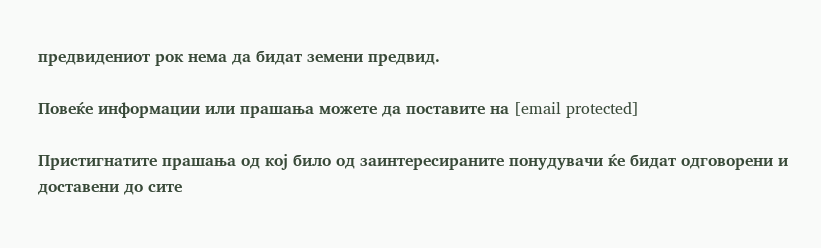предвидениот рок нема да бидат земени предвид.

Повеќе информации или прашања можете да поставите на [email protected]

Пристигнатите прашања од кој било од заинтересираните понудувачи ќе бидат одговорени и доставени до сите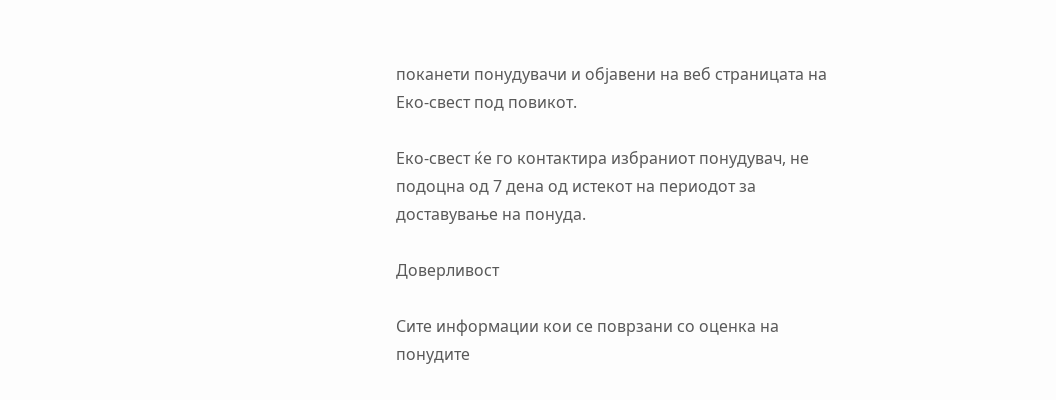поканети понудувачи и објавени на веб страницата на Еко-свест под повикот.

Еко-свест ќе го контактира избраниот понудувач, не подоцна од 7 дена од истекот на периодот за доставување на понуда.

Доверливост

Сите информации кои се поврзани со оценка на понудите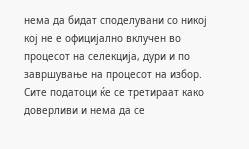нема да бидат споделувани со никој кој не е официјално вклучен во процесот на селекција, дури и по завршување на процесот на избор. Сите податоци ќе се третираат како доверливи и нема да се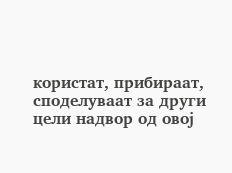користат, прибираат, споделуваат за други цели надвор од овој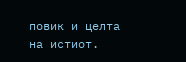повик и целта на истиот.